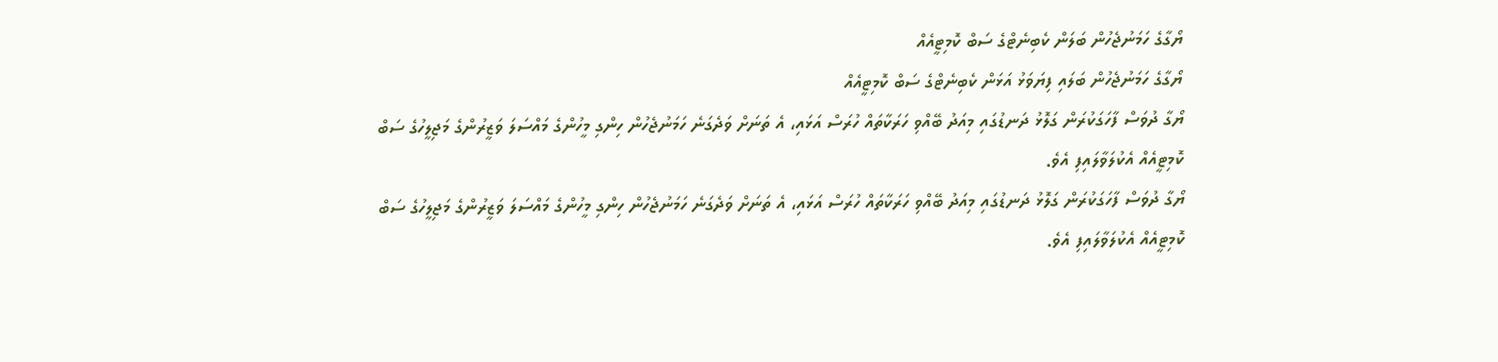ޔޯގާގެ ހަމަނުޖެހުން ބަލަން ކެބިނެޓްގެ ސަބް ކޮމިޓީއެއް
ޔޯގާގެ ހަމަނުޖެހުން ބަލައި ފިޔަވަޅު އަޅަން ކެބިނެޓްގެ ސަބް ކޮމިޓީއެއް
ޔޯގާ ދުވަސް ފާހަގަކުރަން ގަލޮޅު ދަނޑުގައި މިއަދު ބޭއްވި ހަރަކާތައް ހުރަސް އަޅައި، އެ ތަނަށް ވަދެގަނެ ހަމަނުޖެހުން ހިންގި މީހުންގެ މައްސަލަ ވަޒީރުންގެ މަޖިލީހުގެ ސަބް ކޮމިޓީއެއް އެކުލަވާލައިފި އެވެ.
ޔޯގާ ދުވަސް ފާހަގަކުރަން ގަލޮޅު ދަނޑުގައި މިއަދު ބޭއްވި ހަރަކާތައް ހުރަސް އަޅައި، އެ ތަނަށް ވަދެގަނެ ހަމަނުޖެހުން ހިންގި މީހުންގެ މައްސަލަ ވަޒީރުންގެ މަޖިލީހުގެ ސަބް ކޮމިޓީއެއް އެކުލަވާލައިފި އެވެ.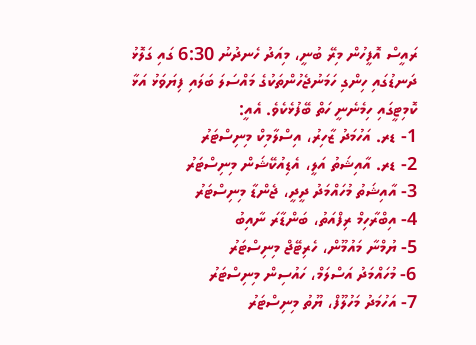ރައީސް އޮފީހުން މިރޭ ބުނީ، މިއަދު ހެނދުނު 6:30 ގައި ގަލޮޅު ދަނޑުގައި ހިންގި ހަމަނުޖެހުންތަކުގެ މައްސަލަ ބަލައި ފިޔަވަޅު އަޅާ ކޮމިޓީގައި ހިމެނެނީ ހަތް ބޭފުޅެކެވެ. އެއީ:
1- ޑރ. އަހުމަދު ޒާހިރު، އިސްލާމިކް މިނިސްޓަރު
2- ޑރ. އާއިޝަތު އަލީ، އެޑިއުކޭޝަން މިނިސްޓަރު
3- އާއިޝަތު މުހައްމަދު ދީދީ، ޖެންޑާ މިނިސްޓަރު
4- އިބްރާހިމް ރިފްއަތު، ބަންޑާރަ ނާއިބު
5- ޔުމްނާ މައުމޫން، ހެރިޓޭޖް މިނިސްޓަރު
6- މުހައްމަދު އަސްލަމް، ހައުސިން މިނިސްޓަރު
7- އަހުމަދު މަހުލޫފް، ޔޫތު މިނިސްޓަރު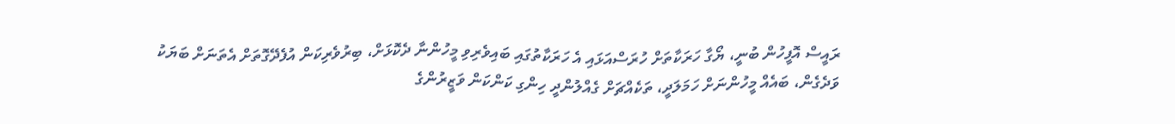ރައީސް އޮފީހުން ބުނީ، ޔޯގާ ހަރަކާތަށް ހުރަސްއަޅައި އެ ހަރަކާތުގައި ބައިވެރިވި މީހުންނާ ދެކޮޅަށް، ބިރުވެރިކަން އުފެދޭގޮތަށް އެތަނަށް ބަޔަކު ވަދެގެން، ބައެއް މީހުންނަށް ހަމަލަދީ، ތަކެއްޗަށް ގެއްލުންދީ ހިންގި ކަންކަން ވަޒީރުންގެ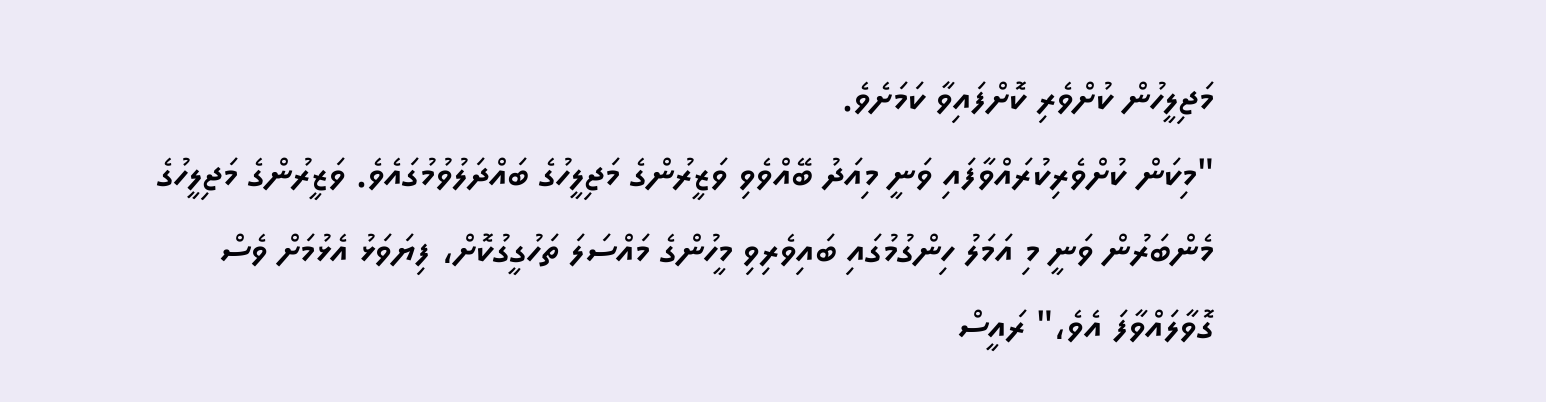މަޖިލީހުން ކުށްވެރި ކޮށްފައިވާ ކަމަށެވެ.
"މިކަން ކުށްވެރިކުރައްވާފައި ވަނީ މިއަދު ބޭއްވެވި ވަޒީރުންގެ މަޖިލީހުގެ ބައްދަލުވުމުގައެވެ. ވަޒީރުންގެ މަޖިލީހުގެ މެންބަރުން ވަނީ މި އަމަލު ހިންގުމުގައި ބައިވެރިވި މީހުންގެ މައްސަލަ ތަހުގީގުކޮށް، ފިޔަވަޅު އެޅުމަށް ވެސް ގޮވާލައްވާފަ އެވެ،" ރައީސް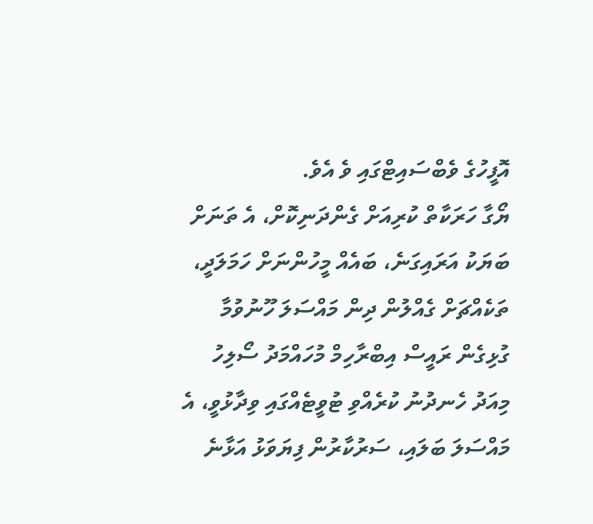އޮފީހުގެ ވެބްސައިޓްގައި ވެ އެވެ.
ޔޯގާ ހަރަކާތް ކުރިއަށް ގެންދަނިކޮށް، އެ ތަނަށް ބަޔަކު އަރައިގަނެ، ބައެއް މީހުންނަށް ހަމަލަދީ، ތަކެއްޗަށް ގެއްލުން ދިން މައްސަލަ ހޫނުވުމާ ގުޅިގެން ރައީސް އިބްރާހިމް މުހައްމަދު ސޯލިހު މިއަދު ހެނދުނު ކުރެއްވި ޓުވީޓެއްގައި ވިދާޅުވީ، އެ މައްސަލަ ބަލައި، ސަރުކާރުން ފިޔަވަޅު އަޅާނެ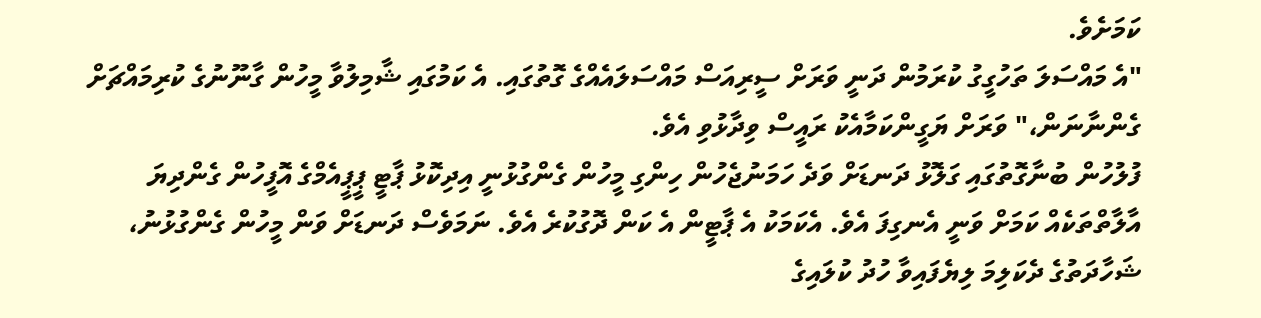ކަމަށެވެ.
"އެ މައްސަލަ ތަހުގީގު ކުރަމުން ދަނީ ވަރަށް ސީރިއަސް މައްސަލައެއްގެ ގޮތުގައި. އެ ކަމުގައި ޝާމިލުވާ މީހުން ގާނޫނުގެ ކުރިމައްޗަށް ގެންނާނަން،" ވަރަށް ޔަގީންކަމާއެކު ރައީސް ވިދާޅުވި އެވެ.
ފުލުހުން ބުނާގޮތުގައި ގަލޮޅު ދަނޑަށް ވަދެ ހަމަނުޖެހުން ހިންގި މީހުން ގެންގުޅުނީ އިދިކޮޅު ޕާޓީ ޕީޕީއެމްގެ އޮފީހުން ގެންދިޔަ އާލާތްތަކެއް ކަމަށް ވަނީ އެނގިފަ އެވެ. އެކަމަކު އެ ޕާޓީން އެ ކަން ދޮގުކުރެ އެވެ. ނަމަވެސް ދަނޑަށް ވަން މީހުން ގެންގުޅުނު، ޝަހާދަތުގެ ދެކަލިމަ ލިޔެފައިވާ ހުދު ކުލައިގެ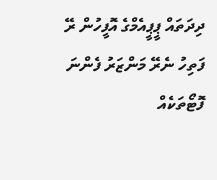ދިދަތައް ޕީޕީއެމްގެ އޮފީހުން ރޭ ފަތިހު ނެރޭ މަންޒަރު ފެންނަ ފޮޓޯތަކެއް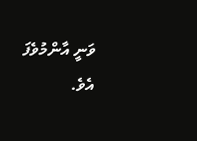ވަނީ އާންމުވެފަ އެވެ.